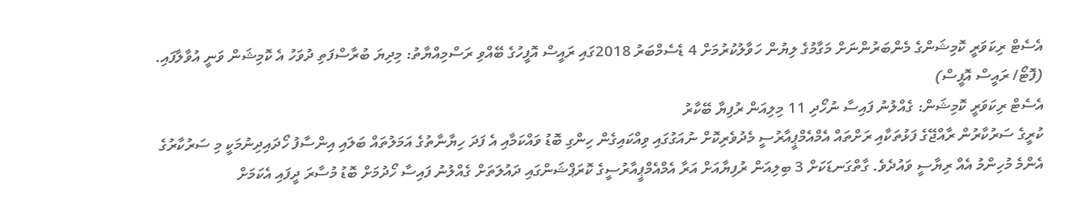އެސެޓް ރިކަވަރީ ކޮމިޝަންގެ މެންބަރުންނަށް މަގާމުގެ ލިޔުން ހަވާލުކުރުމަށް 4 ޑެސެމްބަރު 2018ގައި ރައީސް އޮފީހުގެ ބޭއްވި ރަސްމިއްޔާތު: މިދިޔަ ބުރާސްފަތި ދުވަހު އެ ކޮމިޝަން ވަނީ އުވާލާފައި. (ފޮޓޯ/ ރައީސް އޮފީސް)
އެސެޓް ރިކަވަރީ ކޮމިޝަން: ގެއްލުނު ފައިސާ ނުހޯދި 11 މިލިއަން ރުފިޔާ ބޭކާރު
ކުރީގެ ސަރުކާރުން ރާއްޖޭގެ ފަޅުތަކާއި ރަށްތައް އެމްއެމްޕީއާރުސީ މެދުވެރިކޮށް ނުއަގުގައި ވިއްކައިގެން ހިންގި ބޮޑު ވައްކަމާއި އެ ފަދަ ހިޔާނާތުގެ އަމަލުތައް ބަލައި އިންސާފު ހޯދައިދިނުމަކީ މި ސަރުކާރުގެ އެންމެ މުހިންމު އެއް ރިޔާސީ ވައުދެވެ. ގާތްގަނޑަކަށް 3 ބިލިއަން ރުފިޔާއަށް އަރާ އެމްއެމްޕީއާރުސީގެ ކޮރަޕްޝަންގައި ދައުލަތަށް ގެއްލުނު ފައިސާ ހޯދުމަށް ބޮޑު މުސާރަ ދީފައި އެކަމަށް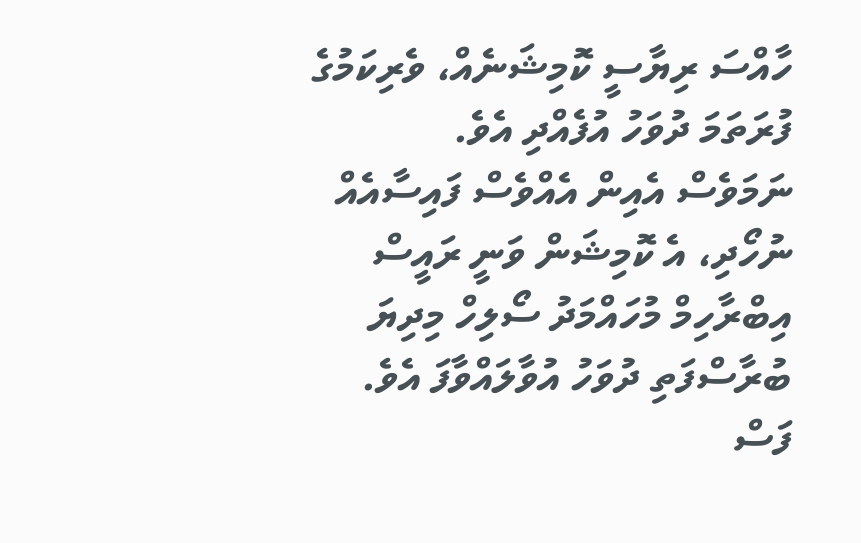ހާއްސަ ރިޔާސީ ކޮމިޝަނެއް، ވެރިކަމުގެ ފުރަތަމަ ދުވަހު އުފެއްދި އެވެ.
ނަމަވެސް އެއިން އެއްވެސް ފައިސާއެއް ނުހޯދި، އެ ކޮމިޝަން ވަނީ ރައީސް އިބްރާހިމް މުހައްމަދު ސޯލިހް މިދިޔަ ބުރާސްފަތި ދުވަހު އުވާލައްވާފަ އެވެ.
ފަސް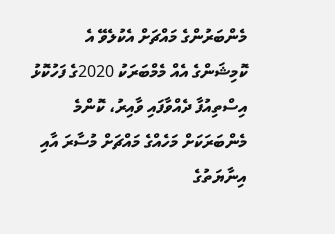މެންބަރުންގެ މައްޗަށް އެކުލެވޭ އެ ކޮމިޝަންގެ އެއް މެމްބަރަކު 2020ގެ ފަހުކޮޅު އިސްތިއުފާ ދެއްވާފައި ވާއިރު، ކޮންމެ މެންބަރަކަށް މަހެއްގެ މައްޗަށް މުސާރަ އާއި އިނާޔަތުގެ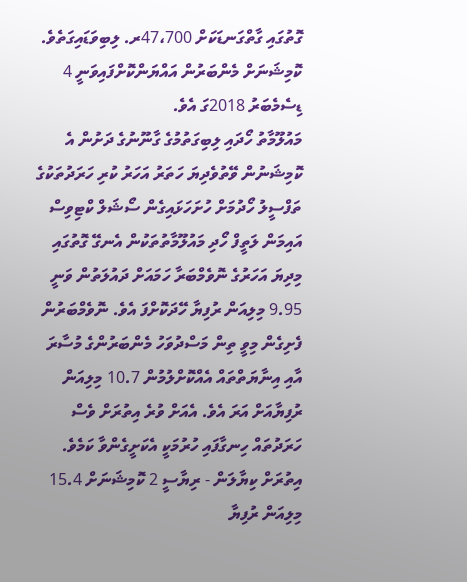ގޮތުގައި ގާތްގަނޑަކަށް 47،700ރ. ލިބިވަޑައިގަތެވެ. ކޮމިޝަނަށް މެންބަރުން އައްޔަންކޮށްފައިވަނީ 4 ޑިސެމެބަރު 2018ގަ އެވެ.
މައުލޫމާތު ހޯދައި ލިބިގަތުމުގެ ގާނޫނުގެ ދަށުން އެ ކޮމިޝަނުން ވޭތުވެދިޔަ ހަތަރު އަހަރު ކުރި ހަރަދުތަކުގެ ތަފްސީލު ހޯދުމަށް ހުށަހަޅައިގެން ސޯޝަލް ކްޓިވިސް އައިމަން ލަތީފް ހޯދި މައުލޫމާތުތަކުން އެނގޭ ގޮތުގައި މިދިޔަ އަހަރުގެ ނޮވެމްބަރާ ހަމައަށް ދައުލަތުން ވަނީ 9.95 މިލިއަން ރުފިޔާ ހޭދަކޮށްފަ އެވެ. ނޮވެމްބަރުން ފެށިގެން މިވީ ތިން މަސްދުވަހު މެންބަރުންގެ މުސާރަ އާއި އިނާޔަތްތައް އެއްކޮށްލުމުން 10.7 މިލިއަން ރުފިޔާއަށް އަރަ އެވެ. އެއަށް ވުރެ އިތުރަށް ވެސް ހަރަދުތައް ހިނގާފައި ހުރުމަކީ އެކަށީގެންވާ ކަމެވެ.
އިތުރަށް ކިޔާލަން - ރިޔާސީ 2 ކޮމިޝަނަށް 15.4 މިލިއަން ރުފިޔާ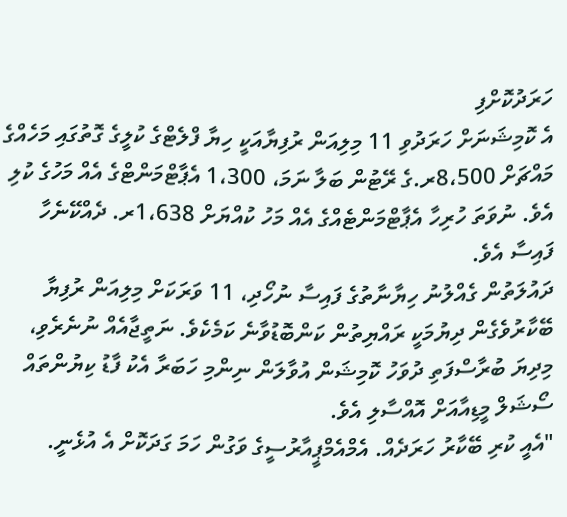ހަރަދުކޮށްފި
އެ ކޮމިޝަނަށް ހަރަދުވި 11 މިލިއަން ރުފިޔާއަކީ ހިޔާ ފްލެޓްގެ ކުލީގެ ގޮތުގައި މަހެއްގެ މައްޗަށް 8،500ރ.ގެ ރޭޓުން ބަލާ ނަމަ، 1،300 އެޕާޓްމަންޓްގެ އެއް މަހުގެ ކުލި އެވެ. ނުވަތަ ހުރިހާ އެޕާޓްމަންޓެއްގެ އެއް މަހު ކުއްޔަށް 1،638ރ. ދެއްކޭނެހާ ފައިސާ އެވެ.
ދައުލަތުން ގެއްލުނު ހިޔާނާތުގެ ފައިސާ ނުހޯދި، 11 ވަރަކަށް މިލިއަން ރުފިޔާ ބޭކާރުވެގެން ދިޔުމަކީ ރައްޔިތުން ކަންބޮޑުވާނެ ކަމެކެވެ. ނަތީޖާއެއް ނުނެރެވި، މިދިޔަ ބުރާސްފަތި ދުވަހު ކޮމިޝަން އުވާލަން ނިންމި ހަބަރާ އެކު ފާޑު ކިޔުންތައް ސޯޝަލް މީޑިއާއަށް އޮއްސާލި އެވެ.
"އެއީ ކުރި ބޭކާރު ހަރަދެއް. އެމްއެމްޕީއާރުސީގެ ވަގުން ހަމަ ގަދަކޮށް އެ އުޅެނީ.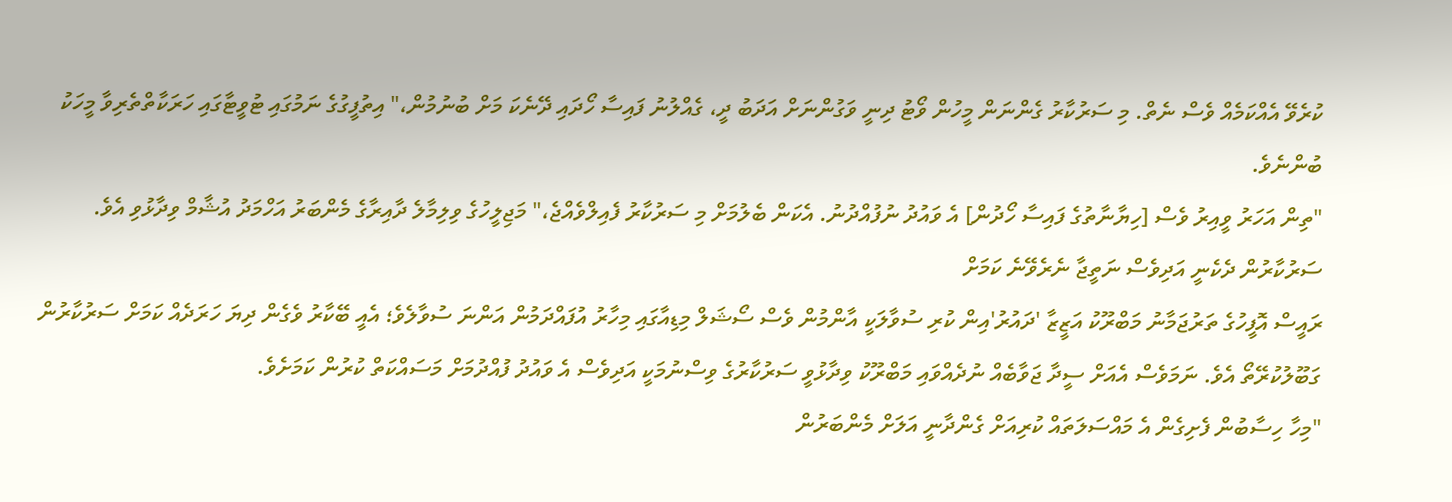ކުރެވޭ އެއްކަމެއް ވެސް ނެތް. މި ސަރުކާރު ގެންނަން މީހުން ވޯޓު ދިނީ ވަގުންނަށް އަދަބު ދީ، ގެއްލުނު ފައިސާ ހޯދައި ދޭނެކަ މަށް ބުނުމުން،" އިތުފީގުގެ ނަމުގައި ޓުވީޓާގައި ހަރަކާތްތެރިވާ މީހަކު ބުންނެވެ.
"ތިން އަހަރު ވީއިރު ވެސް [ހިޔާނާތުގެ ފައިސާ ހޯދުން] އެ ވައުދު ނުފުއްދުނު. އެކަން ބެލުމަށް މި ސަރުކާރު ފެއިލްވެއްޖެ،" މަޖިލީހުގެ ވިލިމާލެ ދާއިރާގެ މެންބަރު އަހްމަދު އުޝާމް ވިދާޅުވި އެވެ.
ސަރުކާރުން ދެކެނީ އަދިވެސް ނަތީޖާ ނެރެވޭނެ ކަމަށް
ރައީސް އޮފީހުގެ ތަރުޖަމާނު މަބްރޫކު އަޒީޒާ 'ދައުރު'އިން ކުރި ސުވާލަކީ އާންމުން ވެސް ސޯޝަލް މިޑިއާގައި މިހާރު އުފައްދަމުން އަންނަ ސުވާލެވެ؛ އެއީ ބޭކާރު ވެގެން ދިޔަ ހަރަދެއް ކަމަށް ސަރުކާރުން ގަބޫލުކުރޭތޯ އެވެ. ނަމަވެސް އެއަށް ސީދާ ޖަވާބެއް ނުދެއްވައި މަބްރޫކު ވިދާޅުވީ ސަރުކާރުގެ ވިސްނުމަކީ އަދިވެސް އެ ވައުދު ފުއްދުމަށް މަސައްކަތް ކުރުން ކަމަށެވެ.
"މިހާ ހިސާބުން ފެށިގެން އެ މައްސަލަތައް ކުރިއަށް ގެންދާނީ އަލަށް މެންބަރުން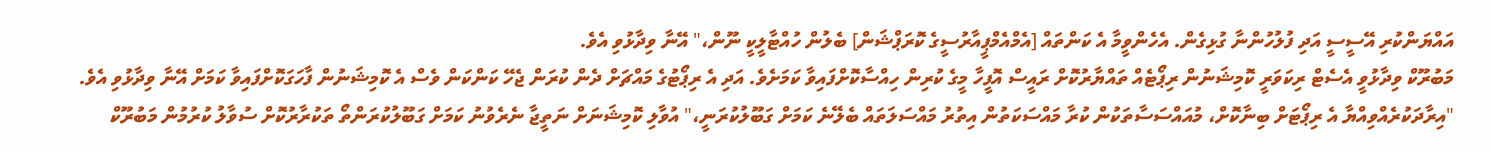އައްޔަންކުރި އޭސީސީ އަދި ފުލުހުންނާ ގުޅިގެން. އެހެންވީމާ އެ ކަންތައް [އެމްއެމްޕީއާރުސީގެ ކޮރަޕްޝަން] ބެލުން ހުއްޓާލީކީ ނޫން،" އޭނާ ވިދާޅުވި އެވެ.
މަބުރޫކް ވިދާޅުވީ އެސެޓް ރިކަވަރީ ކޮމިޝަނުން ރިޕޯޓެއް ތައްޔާރުކޮށް ރައީސް އޮފީހާ މީގެ ކުރިން ހިއްސާކޮށްފައިވާ ކަމަށެވެ. އަދި އެ ރިޕޯޓުގެ މައްޗަށް ދެން ކުރަން ޖެހޭ ކަންކަން ވެސް އެ ކޮމިޝަނުން ފާހަގަކޮށްފައިވާ ކަމަށް އޭނާ ވިދާޅުވި އެވެ.
"އިރާދަކުރެއްވިއްޔާ އެ ރިޕޯޓަށް ބިނާކޮށް، މުއައްސަސާތަކުން ކުރާ މައްސަކަތުން އިތުރު މައްސަލަތައް ބެލޭނެ ކަމަށް ގަބޫލުކުރަނީ،" އުވާލި ކޮމިޝަނަށް ނަތީޖާ ނެރެވުނު ކަމަށް ގަބޫލުކުރަންތޯ ތަކުރާރުކޮށް ސުވާލު ކުރުމުން މަބުރޫކް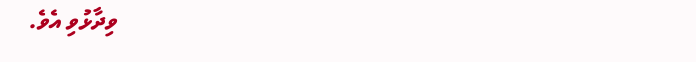ވިދާޅުވި އެވެ.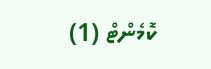ކޮމެންޓް (1)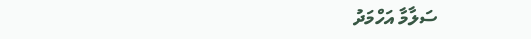ސަލާމާ އަހްމަދު